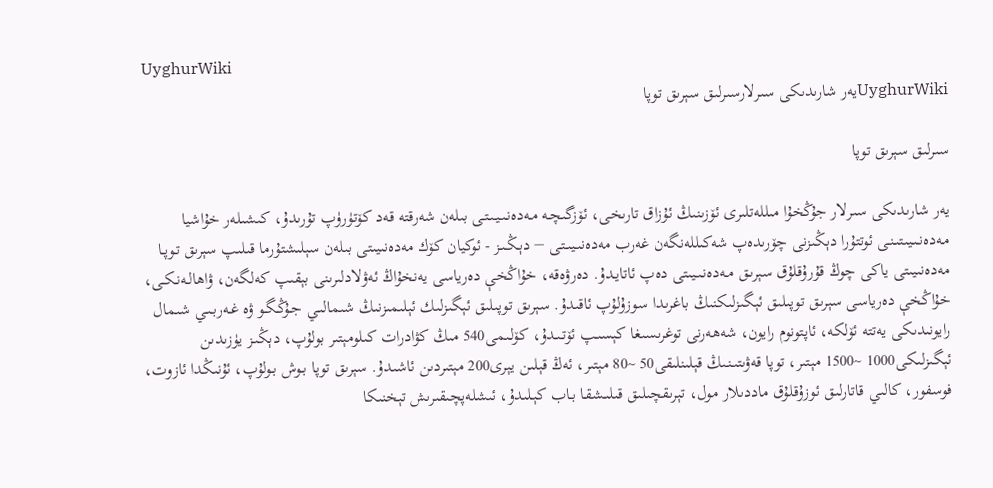UyghurWiki
UyghurWikiيەر شارىدىكى سىرلارسىرلىق سېرىق توپا

سىرلىق سېرىق توپا

يەر شارىدىكى سىرلار جۇڭخۇا مىللەتلىرى ئۆزىنىڭ ئۇزاق تارىخى، ئۆزگىچـە مـەدەنـىـيـىـتـى بىلەن شەرقتە قەد كۆتۈرۈپ تۇرىدۇ، كىشىلەر خۇاشيا مـەدەنـىـيىتىـنـى ئوتتۇرا دېڭىزنى چۆرىدەپ شەكىللەنگەن غەرب مەدەنىـيىـتـى − دېـڭـىـز - ئوكيان كۆك مەدەنىيىتى بىلەن سېلىشتۇرما قىلىپ سېرىق تـوپـا مەدەنىيىتى ياكى چوڭ قۇرۇقلۇق سېرىـق مـەدەنـىـيىتى دەپ ئاتايـدۇ. دەرۋەقە، خۇاڭخې دەرياسى يەنخۇاڭ ئەۋلادلىرىنى بېقىپ كەلگەن، ۋاھالـەنـكـى، خۇاڭخې دەرياسى سېرىق توپىلىق ئېگىزلىكنىڭ باغرىدا سوزۇلۇپ ئاقىدۇ. سېرىق توپىلىق ئېگىزلىك ئېلىمىزنىڭ شىمالىـي جـۇڭـگـو ۋە غـەربـىـي شىمال رايونىدىكى يەتتە ئۆلكە، ئاپتونوم رايون، شەھەرنى توغرىسىغا كېسىـپ ئۆتـىـدۇ، كۆلـىمى540 مىڭ كۋادرات كىلومېتىر بولۇپ، دېڭىـز يۈزىدىن ئېگىزلىكى1000 ~1500 مېتىر، توپا قەۋىتىـنـىڭ قېلىنلىقى50 ~80 مېتىر، ئەڭ قېلىن يېرى200 مېتىردىن ئاشىدۇ. سېرىق توپا بـوش بـولۇپ، ئۇنىڭدا ئازوت، فوسفور، كالىي قاتارلىق ئوزۇقلۇق ماددىلار مول، تېرىقچىلىق قىلىـشقـا بـاب كېـلىدۇ، ئىشلەپچىقىرىش تېخنىكا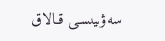سەۋىيىسـى قـالاق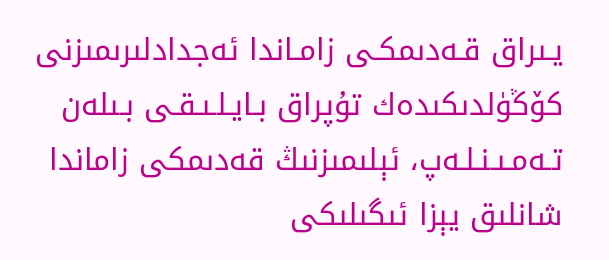يـىراق قـەدىمكـى زامـاندا ئەجدادلىرىمىزنى كۆڭۈلدىكىدەك تۇپراق بـايـلـىـقـى بـىلەن تـەمـىـنـلـەپ، ئېلىمىزنىڭ قەدىمكى زاماندا شانلىق يېزا ئىگىلىكى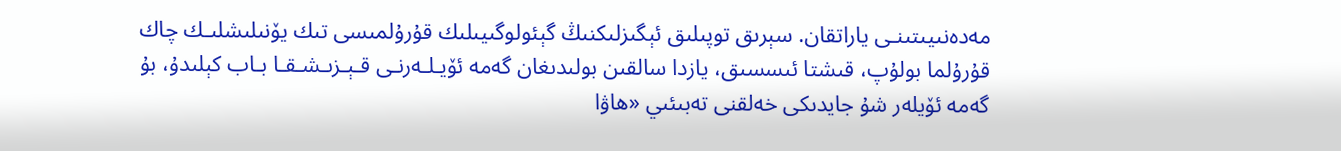مەدەنىيىتىنـى ياراتقان. سېرىق توپىلىق ئېگىزلىكنىڭ گېئولوگىيىلىك قۇرۇلمىسى تىك يۆنىلىشلىـك چاك قۇرۇلما بولۇپ، قىشتا ئىسسىق، يازدا سالقىن بولىدىغان گەمە ئۆيـلـەرنـى قـېـزىـشـقـا بـاب كېلىدۇ، بۇ گەمە ئۆيلەر شۇ جايدىكى خەلقنى تەبىئىي «ھاۋا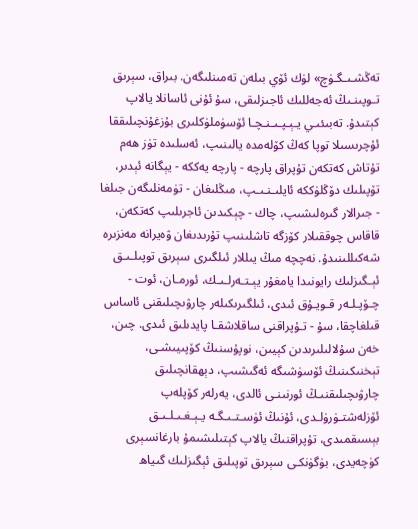تەڭشـىـگـۈچ» لۈك ئۆي بىلەن تەمىنلىگەن. بىراق، سېرىق تـوپىنـىڭ ئەجەللىك ئاجىزلىقى، سۇ ئۇنى ئاسانلا يالاپ كېتىدۇ. تەبىئىـي يـېـپـىـنـچـا ئۆسۈملۈكلىرى بۇزغۇنچىلىققا ئۇچرىسىلا توپا كەڭ كۆلەمدە يالىنىپ، ئەسلىدە تۈز ھەم تۇتاش كەتكەن تۇپراق پارچە - پارچە يەككە - يېگانە ئېدىر، تۆپىلىك دۆڭلۈككە ئايلىـنـىـپ، مىڭلىغان - تۈمەنلىگەن جىلغا - جىرالار گىرەلىشىپ، چاك - چېكىدىن ئاجرىلىپ كەتكەن، قاقاس چوققىلار كۆزگە تاشلىنىپ تۇرىدىغان ۋەيرانە مەنزىرە شەكىللىنىدۇ. نەچچە مىڭ يىللار ئىلگىرى سېرىق توپىلـىـق ئېـگىزلىك رايونىدا يامغۇر يېـتـەرلـىـك، ئورمـان، ئوت - چـۆپـلـەر قـويـۇق ئىدى، ئىلگىرىكىلەر چارۋىچىلىقنى ئاساس قىلغاچقا، سۇ - تـۇپراقنى ساقلاشقـا پايدىلىق ئىدى. چىن، خەن سۇلالىلىرىدىن كېيىن، نوپۇسنىڭ كۆپىيىشـى، تېخنىكىنىڭ ئۆسۈشىگە ئەگىشىپ، دېھقانچىلىق چارۋىچىلىقنىـڭ ئورنىنـى ئالدى، يەرلەر كۆپلەپ ئۆزلەشتـۈرۈلـدى، ئۇنىڭ ئۈسـتـىـگـە يـېـغـىـلـىـق بېسىقمىدى، تۇپراقنىڭ يالاپ كېتىلىشىمۇ بارغانسېرى كۈچەيدى، بۈگۈنكـى سېرىق توپىلىق ئېگىزلىك گىياھ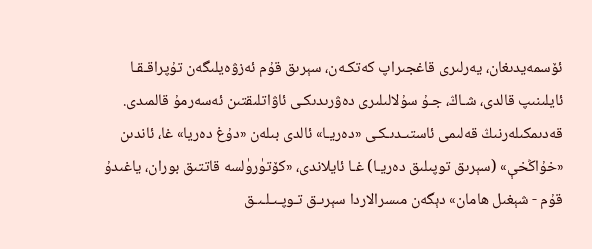ئۆسمەيدىغان، يەرلىرى قاغجىراپ كەتكـەن، سېرىق قۇم ئەزۋەيلىگەن تۇپراقـقـا ئايلىنىپ قالدى، شـاڭ، جـۇ سۇلالىلىرى دەۋرىدىكـى ئاۋاتلىقتىن ئەسەرمۇ قالمىدى. قەدىمكىلەرنىڭ قەلىمى ئاستىـدىـكـى «دەريـا» ئالدى بىلەن «دۇغ دەريا» غا، ئاندىن «خۇاڭخې» (سېرىق توپىلىق دەريـا) غـا ئايلاندى، «كۆتۈرۈلسە قاتتىق بوران، ياغىدۇ قۇم - شېغىل ھامان» دېگەن مىسرالاردا سېرىـق تـوپـىـلـىـق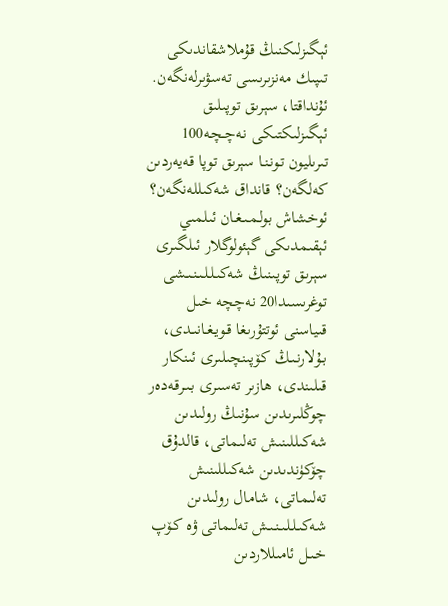ئېگىزلىكنىڭ قۇملاشقاندىكى تىپىك مەنزىرىسى تەسۋىرلەنگەن. ئۇنداقتا، سېرىق توپىلىق ئېگىزلىكتىكى نـەچـچـە100 تىرىليون تـونـنـا سېرىق توپا قەيەردىن كەلگەن؟ قانداق شەكىللەنگەن؟ ئوخشاش بولـمـىـغـان ئىلمىي ئېقىمدىكى گېئولوگلار ئىلگىرى سېرىق توپىنىڭ شەكىـلـلـىـنـىـشى توغرىسىدا20 نەچچە خىل قىياسنى ئوتتۇرىغا قـويـغـانىـدى، بـۇلارنـىـڭ كۆپىنچىلىرى ئىنكار قىلىندى، ھازىر تەسىرى بـىـرقـەدەر چوڭلىرىدىن سۇنىڭ رولىدىن شەكىللىنىش تەلىماتى، قالدۇق چۆكۈندىدىن شەكىللىنىش تەلىماتى، شامال رولىدىن شەكىـلـلـىـنـىـش تەلىماتى ۋە كـۆپ خـىـل ئامىللاردىن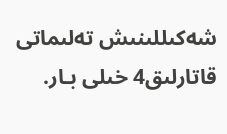شەكىللىنىش تەلىماتى قاتارلىق4 خىلى بـار.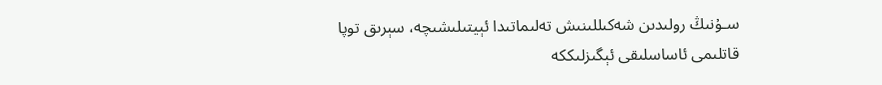سـۇنىڭ رولىدىن شەكىللىنىش تەلىماتىدا ئېيتىلىشىچە، سېرىق توپا قاتلىمى ئاساسلىقى ئېگىزلىككە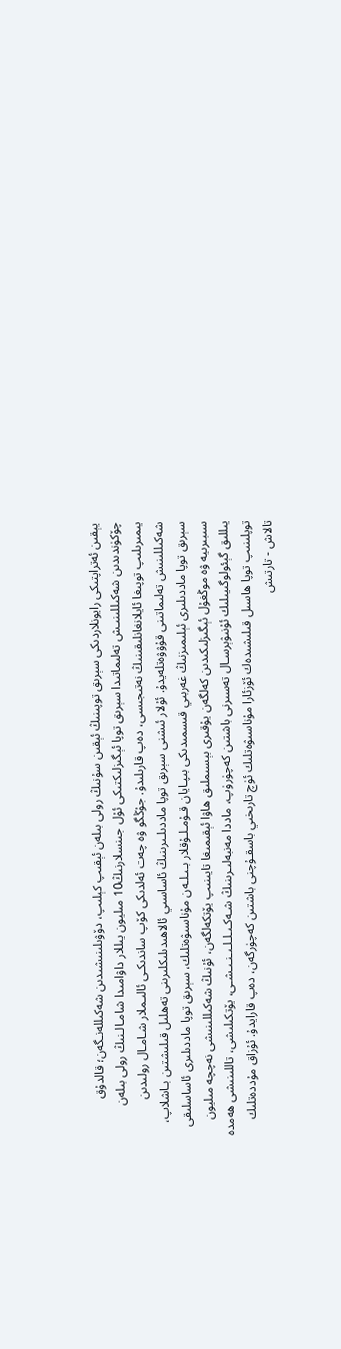يېقىن ئەتراپتىكى رايونلاردىكى سېرىق توپىنىڭ ئېقىن سۇنىڭ رولى بىلەن ئېقىپ كېلىپ، دۆۋىلىنىشىدىن شەكىللەنـگەن؛ قالدۇق چۆكۈندىدىن شەكىللىنىـش تەلىماتىدا سېرىق توپا ئېگىزلىكتىكى ئۇل جىنسلارنىڭ10 مىليون يىللار داۋامىدا شامـالـنىڭ رولى بىلەن يىمىرىلىپ توپىغا ئايلانغانلىقىنىڭ نەتىجىسى، دەپ قارىلىدۇ. جۇڭگو ۋە چەت ئەلدىكى كۆپ ساندىكـى ئالىـملار شـامـال رولىدىن شەكىللىنىش تەلىماتىنى قۇۋۋەتلەيدۇ. ئۇلار ئىشنى سېرىق توپا ماددىلـىرىنىڭ ئاساسىي ئالاھىدىلىكلىرىنى تەھلىل قىلىشتىن بـاشلاپ، سېرىق توپا ماددىلىرى ئېلىمىزنىڭ غەربىي قىسمىدىكى بىپـايان قـۇمـلـۇقلار بـىـلـەن مۇناسىۋەتلىك، سېرىق توپا ماددىلىرى ئاساسلىقى سىبىرىيە ۋە موڭغۇل ئېگىزلىكىدىن كەلگەن يۇقىرى بېسىملىق ھاۋا ئېقىمىغا تايىنىپ يۆتكەلگەن، ئۇنىڭ شەكىللىنىشى نەچچە مىليون يىللىق گېئولوگىيىلىك ئۇنىۋېرسـال تەسىرنى باشتىن كەچۈرۈپ، ماددا مەنبەلىـرىنىڭ شـەكـىـلـلـىـنـىـشـى، يۆتكىلىشى، تاللىنىشى ھەمدە توپلىنىپ توپا ھاسىل قىلىشىدەك ئۆزئارا مۇناسىۋەتلىك ئۈچ تارىخىي باسقـۇچنى باشتىن كەچۈرگەن، دەپ قارايدۇ. ئۇزاق مۇددەتلىك تالاش - تارتىش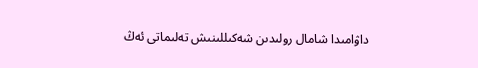داۋامىدا شامال رولىدىن شەكىللىنىش تەلىماتى ئەڭ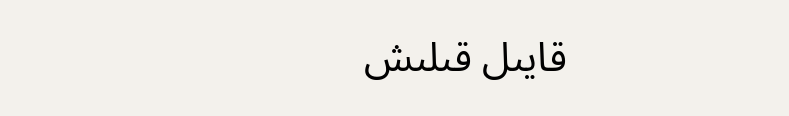قايىل قىلىش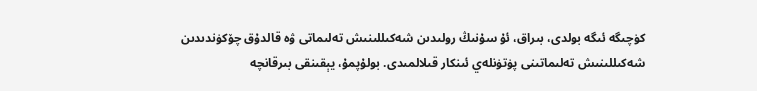كۈچىگە ئىگە بولدى، بىراق، ئۇ سۇنىڭ رولىدىن شەكىللىنىش تەلىماتى ۋە قالدۇق چۆكۈندىدىن شەكىللىنىش تەلىماتىنى پۈتۈنلەي ئىنكار قىلالمىدى. بولۇپمۇ، يېقىنقى بىرقانچە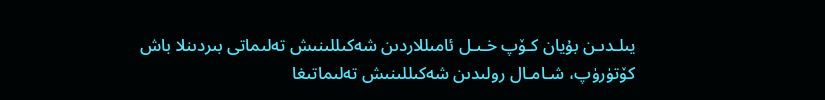يىلـدىـن بۇيان كـۆپ خـىـل ئامىللاردىن شەكىللىنىش تەلىماتى بىردىنلا باش كۆتۈرۈپ، شـامـال رولىدىن شەكىللىنىش تەلىماتىغا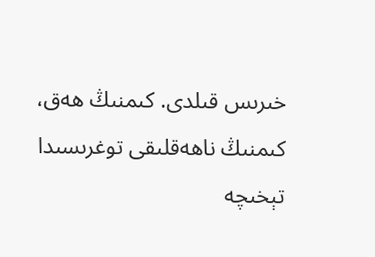خىرىس قىلدى. كىمنىڭ ھەق، كىمنىڭ ناھەقلىقى توغرىسىدا تېخىچە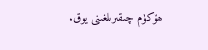ھۆكۈم چىقىرىلغىنى يوق.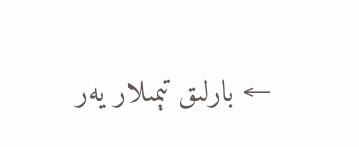← بارلىق تېمىلار يەر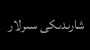شارىدىكى سىرلار